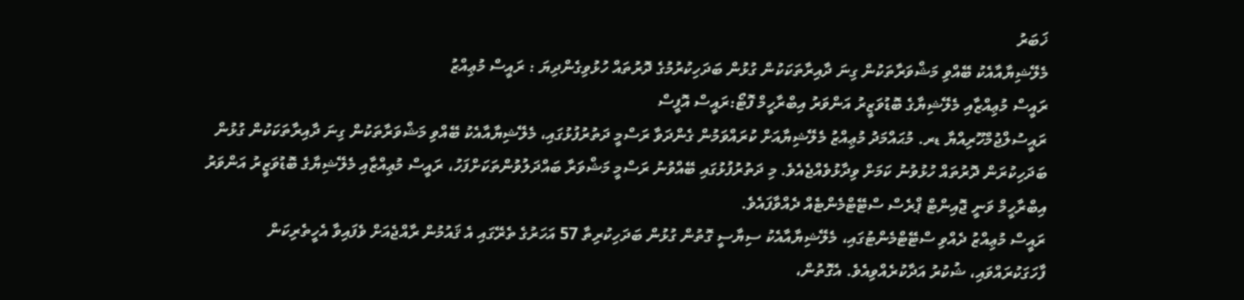ޚަބަރު
މެލޭޝިޔާއާއެކު ބޭއްވި މަޝްވަރާތަކުން ގިނަ ދާއިރާތަކަކުން ގުޅުން ބަދަހިކުރުމުގެ ދޮރުތައް ހުޅުވިގެންދިޔަ : ރައީސް މުޢިއްޒު
ރައީސް މުޢިއްޒާއި މެލޭޝިޔާގެ ބޮޑުވަޒީރު އަންވަރު އިބްރާހީމް ފޮޓޯ:ރައީސް އޮފީސް
ރައީސުލްޖުމްހޫރިއްޔާ ޑރ. މުޙައްމަދު މުޢިއްޒު މެލޭޝިޔާއަށް ކުރައްވަމުން ގެންދަވާ ރަސްމީ ދަތުރުފުޅުގައި، މެލޭޝިޔާއާއެކު ބޭއްވި މަޝްވަރާތަކުން ގިނަ ދާއިރާތަކަކުން ގުޅުން ބަދަހިކުރަން ދޮރުތައް ހުޅުވުނު ކަމަށް ވިދާޅުވެއްޖެއެވެ. މި ދަތުރުފުޅުގައި ބޭއްވުނު ރަސްމީ މަޝްވަރާ ބައްދަލުވުންތަކަށްފަހު، ރައީސް މުޢިއްޒާއި މެލޭޝިޔާގެ ބޮޑުވަޒީރު އަންވަރު އިބްރާހީމް ވަނީ ޖޮއިންޓް ޕްރެސް ސްޓޭޓްމެންޓެއް ދެއްވާފައެވެ.
ރައީސް މުޢިއްޒު ދެއްވި ސްޓޭޓްމެންޓުގައި، މެލޭޝިޔާއާއެކު ސިޔާސީ ގޮތުން ގުޅުން ބަދަހިކުރިތާ 57 އަހަރުގެ ތެރޭގައި އެ ޤައުމުން ރާއްޖެއަށް ވެފައިވާ އެހީތެރިކަން ފާހަގަކުރައްވައި، ޝުކުރު އަދާކުރެއްވިއެވެ. އެގޮތުން،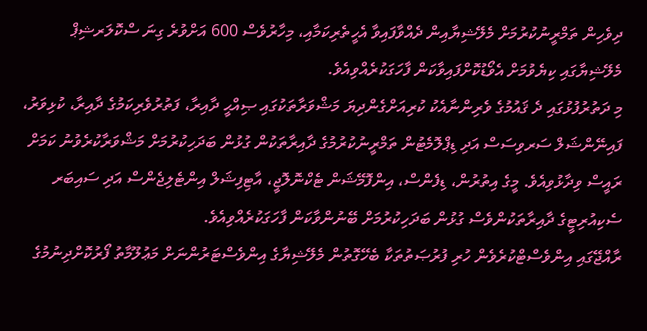ދިވެހިން ތަމްރީނުކުރުމަށް މެލޭޝިޔާއިން ދެއްވާފައިވާ އެހީތެރިކަމާއި، މިހާރުވެސް 600 އަށްވުރެ ގިނަ ސްކޮލަރޝިޕް މެލޭޝިޔާގައި ކިޔެވުމަށް އެވޯޑުކޮށްފައިވާކަން ފާހަގަކުރެއްވިއެވެ.
މި ދަތުރުފުޅުގައި ދެ ޤައުމުގެ ވެރިންނާއެކު ކުރިއަށްގެންދިޔަ މަޝްވަރާތަކުގައި ޞިއްޙީ ދާއިރާ، ފަތުރުވެރިކަމުގެ ދާއިރާ، ކުޅިވަރު، ފައިނޭންޝަލް ސަރވިސަސް އަދި ޑިޕްލޮމެޓުން ތަމްރީނުކުރުމުގެ ދާއިރާތަކުން ގުޅުން ބަދަހިކުރުމަށް މަޝްވަރާކުރެވުނު ކަމަށް ރައީސް ވިދާޅުވިއެވެ. މީގެ އިތުރުން، ޑިފެންސް، އިންފޮމޭޝަން ޓެކްނޮލޮޖީ، އާޓިފިޝަލް އިންޓެލިޖެންސް އަދި ސައިބަރ ސެކިއުރިޓީގެ ދާއިރާތަކުންވެސް ގުޅުން ބަދަހިކުރުމަށް ބޭނުންވާކަން ފާހަގަކުރެއްވިއެވެ.
ރާއްޖޭގައި އިންވެސްޓްކުރެވެން ހުރި ފުރުޞަތުތަކާ ބެހޭގޮތުން މެލޭޝިޔާގެ އިންވެސްޓަރުންނަށް މަޢުލޫމާތު ފޯރުކޮށްދިނުމުގެ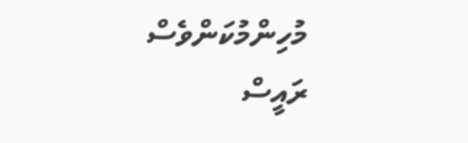މުހިންމުކަންވެސް ރައީސް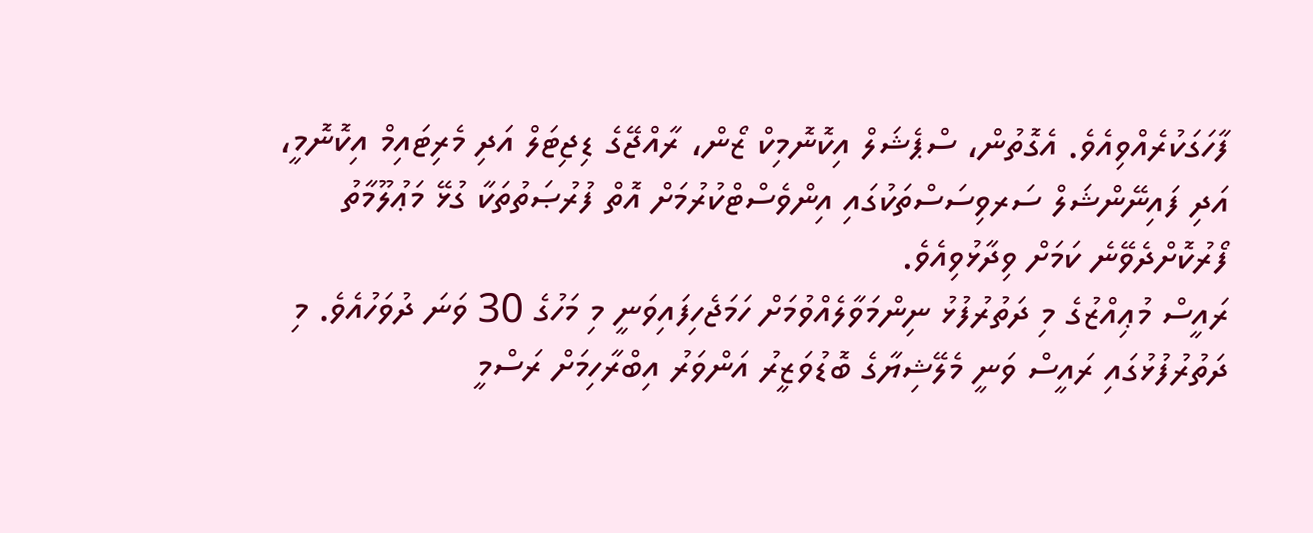ފާހަގަކުރެއްވިއެވެ. އެގޮތުން، ސްޕެޝަލް އިކޮނޮމިކް ޒޯން، ރާއްޖޭގެ ޑިޖިޓަލް އަދި މެރިޓައިމް އިކޮނޮމީ، އަދި ފައިނޭންޝަލް ސަރވިސަސްތަކުގައި އިންވެސްޓްކުރުމަށް އޮތް ފުރުޞަތުތަކާ ގުޅޭ މަޢުލޫމާތު ފޯރުކޮށްދެވޭނެ ކަމަށް ވިދާޅުވިއެވެ.
ރައީސް މުޢިއްޒުގެ މި ދަތުރުފުޅު ނިންމަވާލެއްވުމަށް ހަމަޖެހިފައިވަނީ މި މަހުގެ 30 ވަނަ ދުވަހުއެވެ. މި ދަތުރުފުޅުގައި ރައީސް ވަނީ މެލޭޝިޔާގެ ބޮޑުވަޒީރު އަންވަރު އިބްރާހިމަށް ރަސްމީ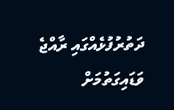ދަތުރުފުޅެއްގައި ރާއްޖެ ވަޑައިގަތުމަށް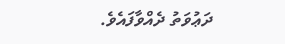ދަޢުވަތު ދެއްވާފައެވެ.